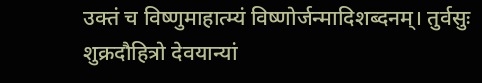उक्तं च विष्णुमाहात्म्यं विष्णोर्जन्मादिशब्दनम्। तुर्वसुः शुक्रदौहित्रो देवयान्यां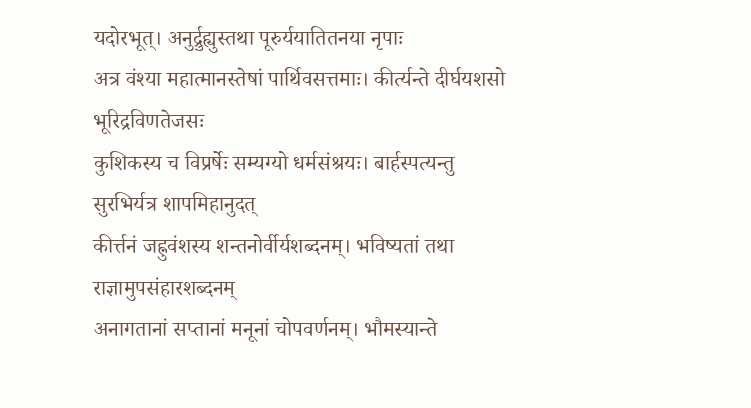यदोरभूत्। अनुर्द्रुह्युस्तथा पूरुर्ययातितनया नृपाः
अत्र वंश्या महात्मानस्तेषां पार्थिवसत्तमाः। कीर्त्यन्ते दीर्घयशसो भूरिद्रविणतेजसः
कुशिकस्य च विप्रर्षेः सम्यग्यो धर्मसंश्रयः। बार्हस्पत्यन्तु सुरभिर्यत्र शापमिहानुदत्
कीर्त्तनं जह्नुवंशस्य शन्तनोर्वीर्यशब्दनम्। भविष्यतां तथा राज्ञामुपसंहारशब्दनम्
अनागतानां सप्तानां मनूनां चोपवर्णनम्। भौमस्यान्ते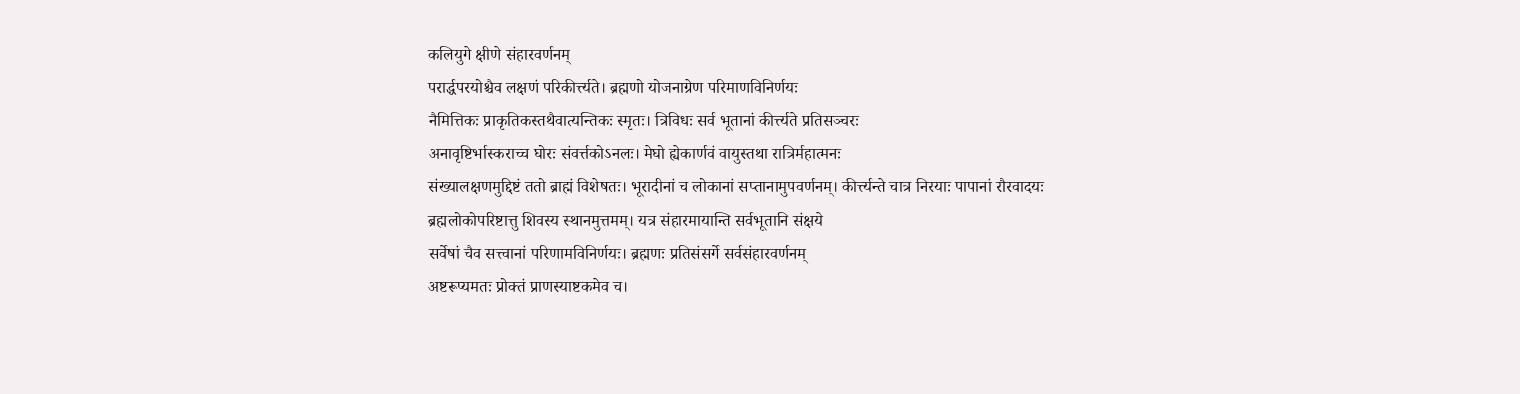कलियुगे क्षीणे संहारवर्णनम्
परार्द्धपरयोश्चैव लक्षणं परिकीर्त्त्यते। ब्रह्मणो योजनाग्रेण परिमाणविनिर्णयः
नैमित्तिकः प्राकृतिकस्तथैवात्यन्तिकः स्मृतः। त्रिविधः सर्व भूतानां कीर्त्त्यते प्रतिसञ्चरः
अनावृष्टिर्भास्कराच्च घोरः संवर्त्तकोऽनलः। मेघो ह्येकार्णवं वायुस्तथा रात्रिर्महात्मनः
संख्यालक्षणमुद्दिष्टं ततो ब्राह्मं विशेषतः। भूरादीनां च लोकानां सप्तानामुपवर्णनम्। कीर्त्त्यन्ते चात्र निरयाः पापानां रौरवादयः
ब्रह्मलोकोपरिष्टात्तु शिवस्य स्थानमुत्तमम्। यत्र संहारमायान्ति सर्वभूतानि संक्षये
सर्वेषां चैव सत्त्वानां परिणामविनिर्णयः। ब्रह्मणः प्रतिसंसर्गे सर्वसंहारवर्णनम्
अष्टरूप्यमतः प्रोक्तं प्राणस्याष्टकमेव च।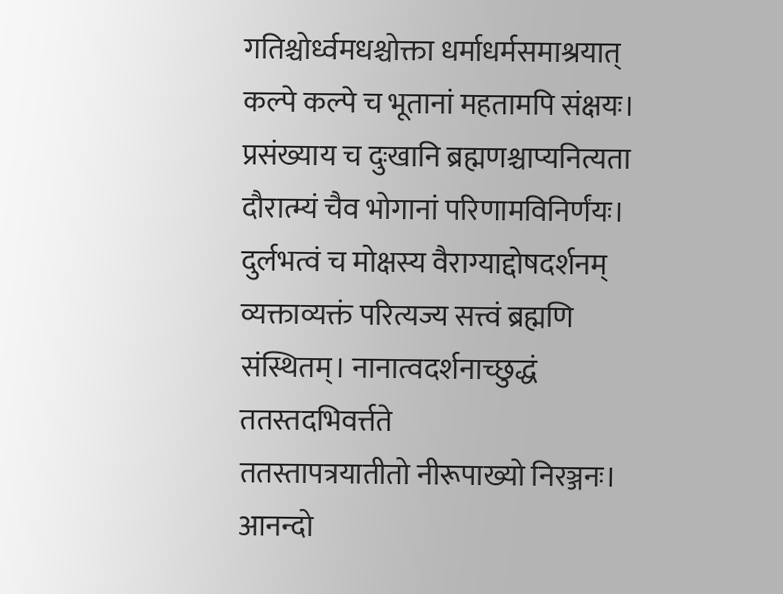गतिश्चोर्ध्वमधश्चोक्ता धर्माधर्मसमाश्रयात्
कल्पे कल्पे च भूतानां महतामपि संक्षयः। प्रसंख्याय च दुःखानि ब्रह्मणश्चाप्यनित्यता
दौरात्म्यं चैव भोगानां परिणामविनिर्णंयः। दुर्लभत्वं च मोक्षस्य वैराग्याद्दोषदर्शनम्
व्यक्ताव्यक्तं परित्यज्य सत्त्वं ब्रह्मणि संस्थितम्। नानात्वदर्शनाच्छुद्धं ततस्तदभिवर्त्तते
ततस्तापत्रयातीतो नीरूपाख्यो निरञ्जनः। आनन्दो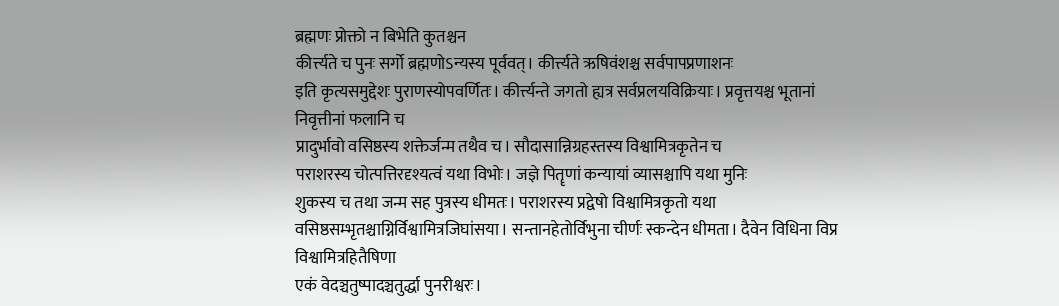ब्रह्मणः प्रोक्तो न बिभेति कुतश्चन
कीर्त्त्यते च पुनः सर्गो ब्रह्मणोऽन्यस्य पूर्ववत्। कीर्त्त्यते ऋषिवंशश्च सर्वपापप्रणाशनः
इति कृत्यसमुद्देशः पुराणस्योपवर्णितः। कीर्त्त्यन्ते जगतो ह्यत्र सर्वप्रलयविक्रियाः। प्रवृत्तयश्च भूतानां निवृत्तीनां फलानि च
प्रादुर्भावो वसिष्ठस्य शक्तेर्जन्म तथैव च। सौदासान्निग्रहस्तस्य विश्वामित्रकृतेन च
पराशरस्य चोत्पत्तिरदृश्यत्वं यथा विभोः। जज्ञे पितॄणां कन्यायां व्यासश्चापि यथा मुनिः
शुकस्य च तथा जन्म सह पुत्रस्य धीमतः। पराशरस्य प्रद्वेषो विश्वामित्रकृतो यथा
वसिष्ठसम्भृतश्चाग्निर्विश्वामित्रजिघांसया। सन्तानहेतोर्विभुना चीर्णः स्कन्देन धीमता। दैवेन विधिना विप्र विश्वामित्रहितैषिणा
एकं वेदञ्चतुष्पादञ्चतुर्द्धा पुनरीश्वरः।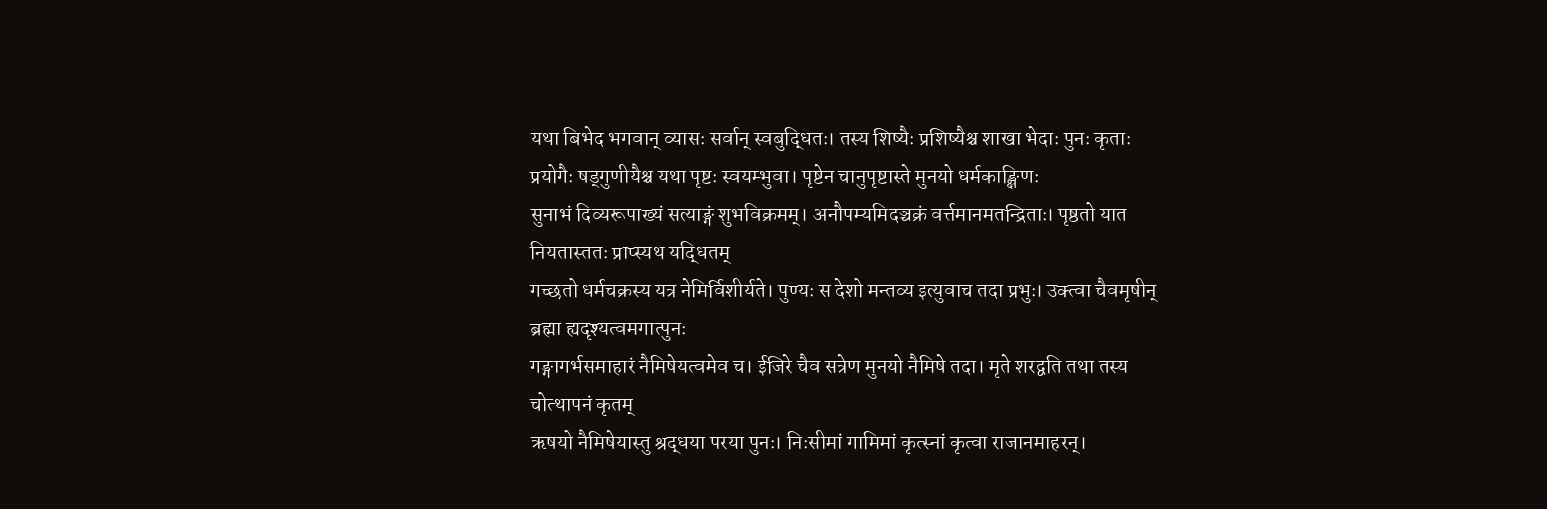यथा बिभेद भगवान् व्यासः सर्वान् स्वबुद्धितः। तस्य शिष्यैः प्रशिष्यैश्च शाखा भेदाः पुनः कृताः
प्रयोगैः षड्गुणीयैश्च यथा पृष्टः स्वयम्भुवा। पृष्टेन चानुपृष्टास्ते मुनयो धर्मकाङ्क्षिणः
सुनाभं दिव्यरूपाख्यं सत्याङ्गं शुभविक्रमम्। अनौपम्यमिदञ्चक्रं वर्त्तमानमतन्द्रिताः। पृष्ठतो यात नियतास्ततः प्राप्स्यथ यद्धितम्
गच्छतो धर्मचक्रस्य यत्र नेमिर्विशीर्यते। पुण्यः स देशो मन्तव्य इत्युवाच तदा प्रभुः। उक्त्वा चैवमृषीन् ब्रह्मा ह्यदृश्यत्वमगात्पुनः
गङ्गागर्भसमाहारं नैमिषेयत्वमेव च। ईजिरे चैव सत्रेण मुनयो नैमिषे तदा। मृते शरद्वति तथा तस्य चोत्थापनं कृतम्
ऋषयो नैमिषेयास्तु श्रद्धया परया पुनः। निःसीमां गामिमां कृत्स्नां कृत्वा राजानमाहरन्।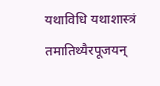यथाविधि यथाशास्त्रं तमातिथ्यैरपूजयन्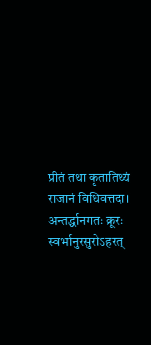प्रीतं तथा कृतातिथ्यं राजानं विधिवत्तदा। अन्तर्द्धानगतः क्रूरः स्वर्भानुरसुरोऽहरत्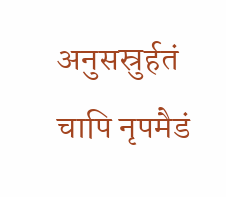अनुसस्रुर्हतं चापि नृपमैडं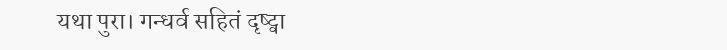यथा पुरा। गन्धर्व सहितं दृष्ट्वा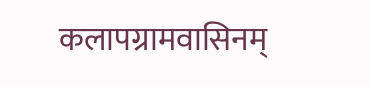कलापग्रामवासिनम्